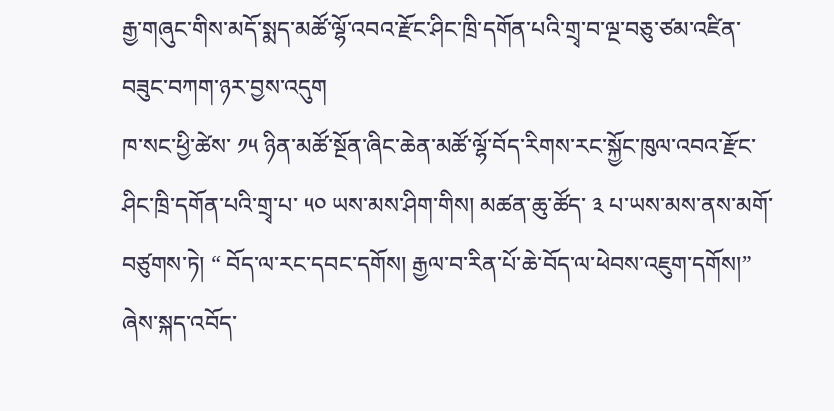རྒྱ་གཞུང་གིས་མདོ་སྨད་མཚོ་ལྷོ་འབའ་རྫོང་ཤིང་ཁྲི་དགོན་པའི་གྲྭ་བ་ལྔ་བཅུ་ཙམ་འཛིན་བཟུང་བཀག་ཉར་བྱས་འདུག
ཁ་སང་ཕྱི་ཚེས་ ༡༥ ཉིན་མཚོ་སྔོན་ཞིང་ཆེན་མཚོ་ལྷོ་བོད་རིགས་རང་སྐྱོང་ཁུལ་འབའ་རྫོང་ཤིང་ཁྲི་དགོན་པའི་གྲྭ་པ་ ༥༠ ཡས་མས་ཤིག་གིས། མཚན་ཆུ་ཚོད་ ༣ པ་ཡས་མས་ནས་མགོ་བཙུགས་ཏེ། “ བོད་ལ་རང་དབང་དགོས། རྒྱལ་བ་རིན་པོ་ཆེ་བོད་ལ་ཕེབས་འཇུག་དགོས།” ཞེས་སྐད་འབོད་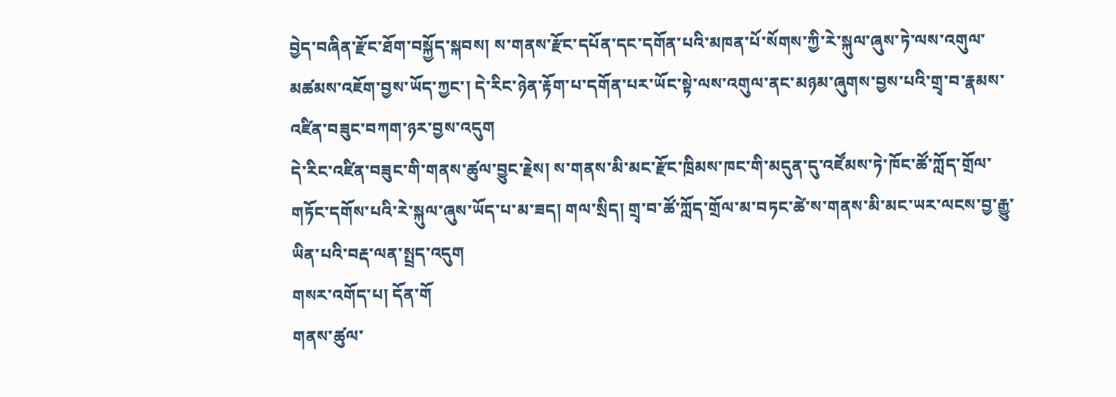བྱེད་བཞིན་རྫོང་ཐོག་བསྐྱོད་སྐབས། ས་གནས་རྫོང་དཔོན་དང་དགོན་པའི་མཁན་པོ་སོགས་ཀྱི་རེ་སྐུལ་ཞུས་ཏེ་ལས་འགུལ་མཚམས་འཇོག་བྱས་ཡོད་ཀྱང་། དེ་རིང་ཉེན་རྟོག་པ་དགོན་པར་ཡོང་སྟེ་ལས་འགུལ་ནང་མཉམ་ཞུགས་བྱས་པའི་གྲྭ་བ་རྣམས་འཛིན་བཟུང་བཀག་ཉར་བྱས་འདུག
དེ་རིང་འཛིན་བཟུང་གི་གནས་ཚུལ་བྱུང་རྗེས། ས་གནས་མི་མང་རྫོང་ཁྲིམས་ཁང་གི་མདུན་དུ་འཛོམས་ཏེ་ཁོང་ཚོ་ཀློད་གྲོལ་གཏོང་དགོས་པའི་རེ་སྐུལ་ཞུས་ཡོད་པ་མ་ཟད། གལ་སྲིད། གྲྭ་བ་ཚོ་ཀློད་གྲོལ་མ་བཏང་ཚེ་ས་གནས་མི་མང་ཡར་ལངས་བྱ་རྒྱུ་ཡིན་པའི་བརྡ་ལན་སྤྲད་འདུག
གསར་འགོད་པ། དོན་གོ
གནས་ཚུལ་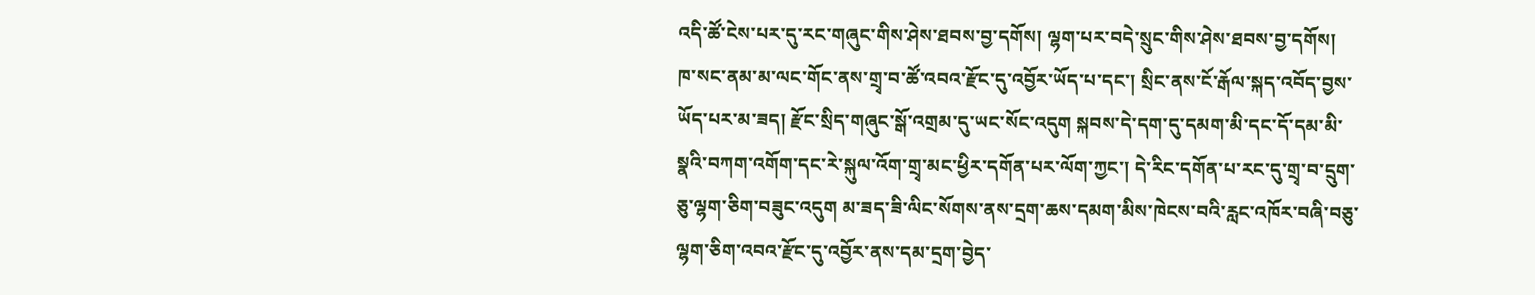འདི་ཚོ་ངེས་པར་དུ་རང་གཞུང་གིས་ཤེས་ཐབས་བྱ་དགོས། ལྷག་པར་བདེ་སྲུང་གིས་ཤེས་ཐབས་བྱ་དགོས།
ཁ་སང་ནམ་མ་ལང་གོང་ནས་གྲྭ་བ་ཚོ་འབའ་རྫོང་དུ་འབྱོར་ཡོད་པ་དང་། སྲིང་ནས་ངོ་རྒོལ་སྐད་འབོད་བྱས་ཡོད་པར་མ་ཟད། རྫོང་སྲིད་གཞུང་སྒོ་འགྲམ་དུ་ཡང་སོང་འདུག སྐབས་དེ་དག་དུ་དམག་མི་དང་དོ་དམ་མི་སྣའི་བཀག་འགོག་དང་རེ་སྐུལ་འོག་གྲྭ་མང་ཕྱིར་དགོན་པར་ལོག་ཀྱང་། དེ་རིང་དགོན་པ་རང་དུ་གྲྭ་བ་དྲུག་ཅུ་ལྷག་ཅིག་བཟུང་འདུག མ་ཟད་ཟི་ལིང་སོགས་ནས་དྲག་ཆས་དམག་མིས་ཁེངས་བའི་རླང་འཁོར་བཞི་བཅུ་ལྷག་ཅིག་འབའ་རྫོང་དུ་འབྱོར་ནས་དམ་དྲག་བྱེད་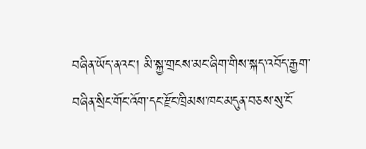བཞིན་ཡོད་ནའང་། མི་སྐྱ་གྲངས་མང་ཞིག་གིས་སྐད་འབོད་རྒྱག་བཞིན་སྲིང་གོང་འོག་དང་རྫོང་ཁྲིམས་ཁང་མདུན་བཅས་སུ་ངོ་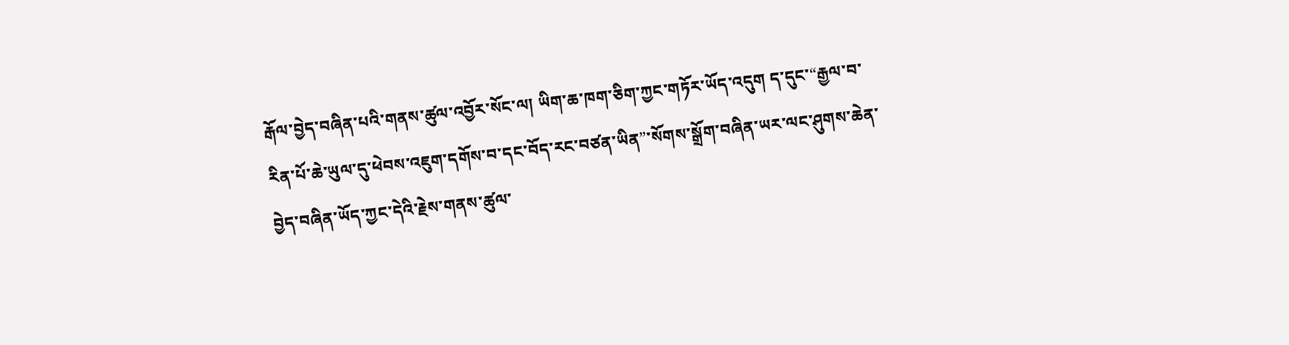རྒོལ་བྱེད་བཞིན་པའི་གནས་ཚུལ་འབྱོར་སོང་ལ། ཡིག་ཆ་ཁག་ཅིག་ཀྱང་གཏོར་ཡོད་འདུག ད་དུང་“རྒྱལ་བ་རིན་པོ་ཆེ་ཡུལ་དུ་ཕེབས་འཇུག་དགོས་བ་དང་བོད་རང་བཙན་ཡིན”་སོགས་སྒྲོག་བཞིན་ཡར་ལང་ཤུགས་ཆེན་བྱེད་བཞིན་ཡོད་ཀྱང་དེའི་རྗེས་གནས་ཚུལ་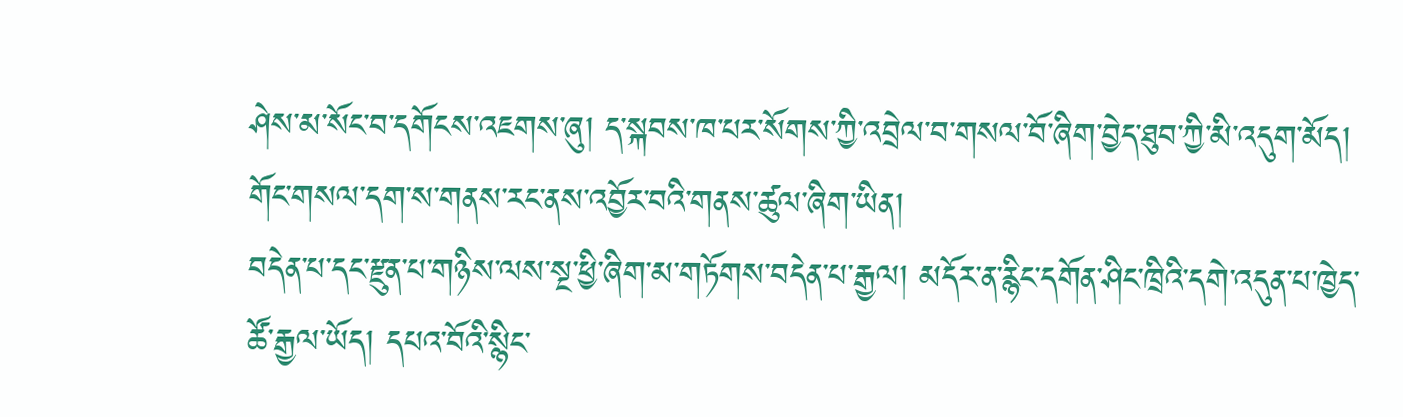ཤེས་མ་སོང་བ་དགོངས་འཇགས་ཞུ། ད་སྐབས་ཁ་པར་སོགས་ཀྱི་འབྲེལ་བ་གསལ་བོ་ཞིག་བྱེད་ཐུབ་ཀྱི་མི་འདུག་མོད། གོང་གསལ་དག་ས་གནས་རང་ནས་འབྱོར་བའི་གནས་ཚུལ་ཞིག་ཡིན།
བདེན་པ་དང་རྫུན་པ་གཉིས་ལས་སྔ་ཕྱི་ཞིག་མ་གཏོགས་བདེན་པ་རྒྱལ། མདོར་ན་རྙིང་དགོན་ཤིང་ཁྲིའི་དགེ་འདུན་པ་ཁྱེད་ཚོ་རྒྱལ་ཡོད། དཔའ་བོའི་སྙིང་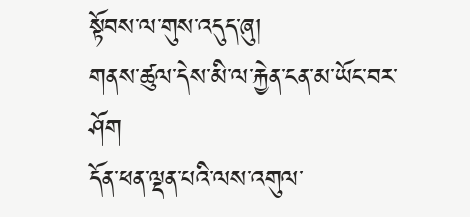སྟོབས་ལ་གུས་འདུད་ཞུ།
གནས་ཚུལ་དེས་མི་ལ་རྐྱེན་ངན་མ་ཡོང་བར་ཤོག
དོན་ཕན་ལྡན་པའི་ལས་འགུལ་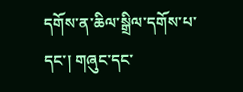དགོས་ན་ཆིལ་སྒྲིལ་དགོས་པ་དང་། གཞུང་དང་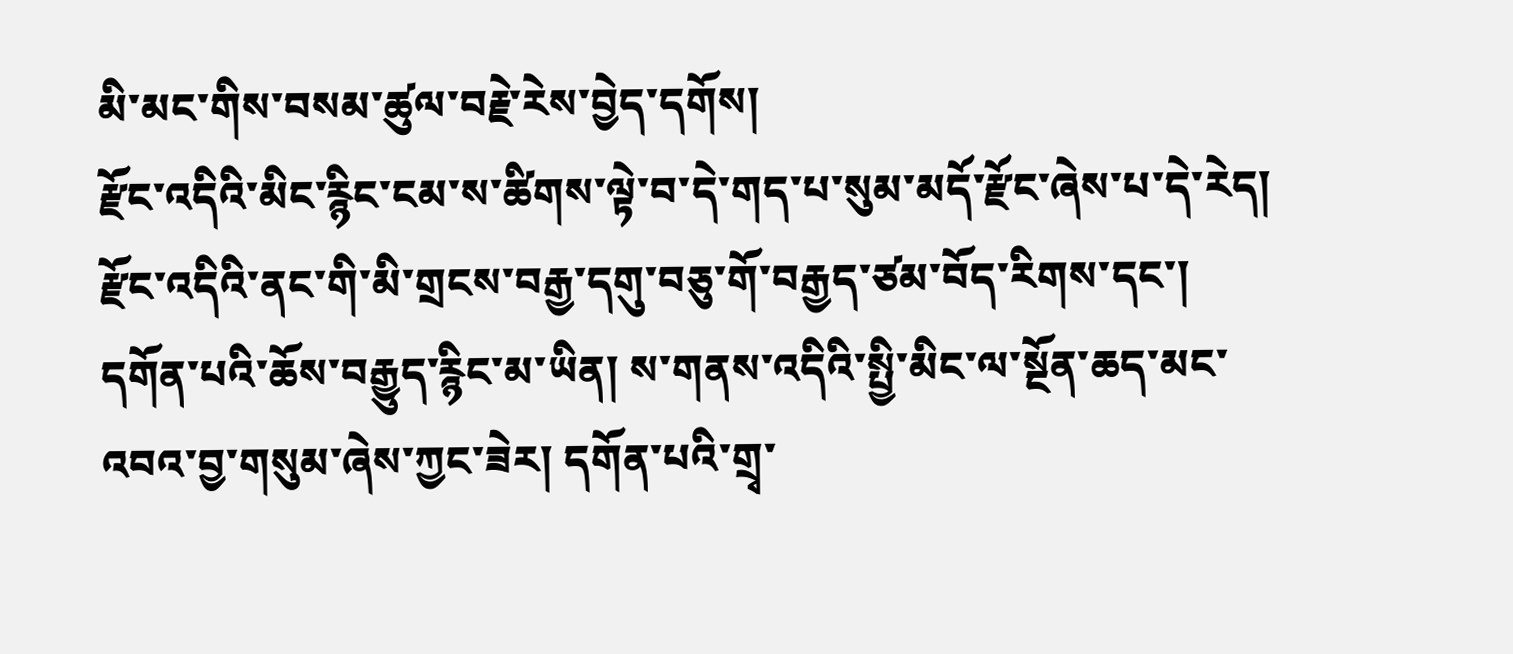མི་མང་གིས་བསམ་ཚུལ་བརྗེ་རེས་བྱེད་དགོས།
རྫོང་འདིའི་མིང་རྙིང་ངམ་ས་ཚིགས་ལྟེ་བ་དེ་གད་པ་སུམ་མདོ་རྫོང་ཞེས་པ་དེ་རེད། རྫོང་འདིའི་ནང་གི་མི་གྲངས་བརྒྱ་དགུ་བཅུ་གོ་བརྒྱད་ཙམ་བོད་རིགས་དང་། དགོན་པའི་ཆོས་བརྒྱུད་རྙིང་མ་ཡིན། ས་གནས་འདིའི་སྤྱི་མིང་ལ་སྔོན་ཆད་མང་འབའ་བྱ་གསུམ་ཞེས་ཀྱང་ཟེར། དགོན་པའི་གྲྭ་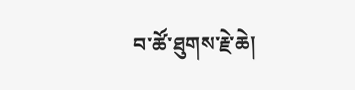བ་ཚོ་ཐུགས་རྗེ་ཆེ།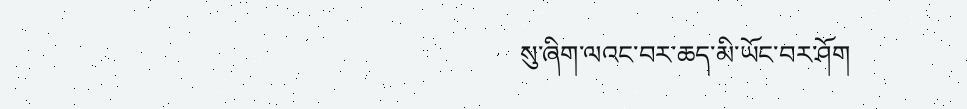སུ་ཞིག་ལའང་བར་ཆད་མི་ཡོང་བར་ཤོག